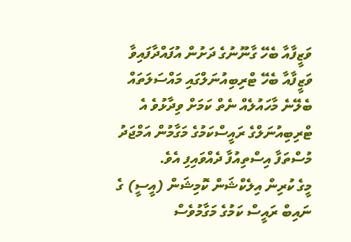ވަޒީފާއާ ބެހޭ ގާނޫނުގެ ދަށުން އުފައްދާފައިވާ ވަޒީފާއާ ބެހޭ ޓްރިބިއުނަލްގައި މައްސަލަތައް ބެލޭނެ މާހައުލެއް ނެތް ކަމަށް ވިދާޅުވެ އެ ޓްރިބިއުނަލްގެ ރައީސްކަމުގެ މަގާމުން އަމްޖަދު މުސްތަފާ އިސްތިއުފާ ދެއްވައިފި އެވެ.
މީގެ ކުރިން އިލެކްޝަން ކޮމިޝަން (އީސީ) ގެ ނައިބް ރައީސް ކަމުގެ މަގާމުވެސް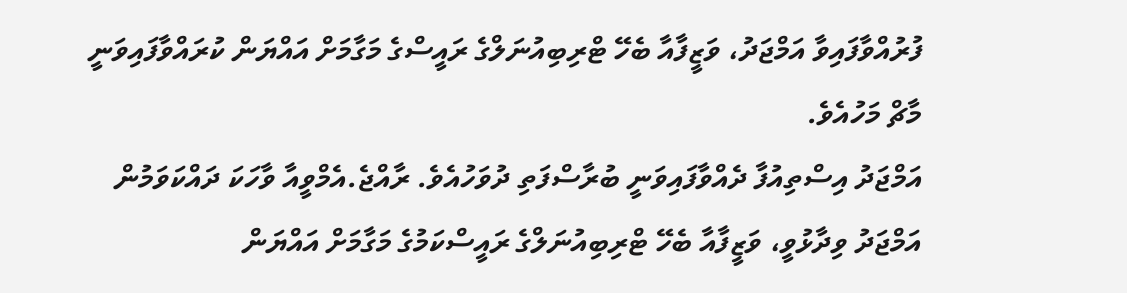ފުރުއްވާފައިވާ އަމްޖަދު، ވަޒީފާއާ ބެހޭ ޓްރިބިއުނަލްގެ ރައީސްގެ މަގާމަށް އައްޔަން ކުރައްވާފައިވަނީ މާޗް މަހުއެވެ.
އަމްޖަދު އިސްތިއުފާ ދެއްވާފައިވަނީ ބުރާސްފަތި ދުވަހުއެވެ. ރާއްޖެ.އެމްވީއާ ވާހަކަ ދައްކަވަމުން އަމްޖަދު ވިދާޅުވީ، ވަޒީފާއާ ބެހޭ ޓްރިބިއުނަލްގެ ރައީސްކަމުގެ މަގާމަށް އައްޔަން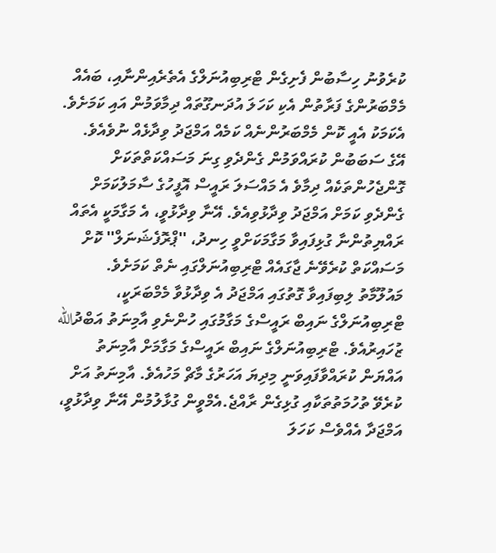ކުރެވުނު ހިސާބުން ފެށިގެން ޓްރިބިއުނަލްގެ އެތެރެއިންނާއި، ބައެއް މެމްބަރުންގެ ފަރާތުން އެކި ކަހަލަ އުދަނގޫތައް ދިމާވަމުން އައި ކަމަށެވެ. އެކަމަކު އެއީ ކޮން މެމްބަރުންނެއް ކަމެއް އަމްޖަދު ވިދާޅެއް ނުވެއެވެ.
އޭގެ ސަބަބުން ކުރައްވަމުން ގެންދެވި ގިނަ މަސައްކަތްތަކަށް ގޮންޖެހުންތަކެއް ދިމާވެ އެ މައްސަލަ ރައީސް އޮފީހުގެ ސާމަލުކަމަށް ގެންދެވި ކަމަށް އަމްޖަދު ވިދާޅުވިއެވެ. އޭނާ ވިދާޅުވީ، އެ މަގާމަކީ އެތައް ރައްޔިތުންނާ ގުޅިފައިވާ މަގާމަކަށްވީ ހިނދު، ''ޕްރޮފެޝަނަލް'' ކޮށް މަސައްކަތް ކުރެވޭނެ ޖާގައެއް ޓްރިބިއުނަލްގައި ނެތް ކަމަށެވެ.
މައުލޫމާތު ލިބިފައިވާ ގޮތުގައި އަމްޖަދު އެ ވިދާޅުވާ މެމްބަރަކީ، ޓްރިބިއުނަލްގެ ނައިބް ރައީސްގެ މަގާމުގައި ހުންނެވި އާމިނަތު އަބްދުالله ޒުހައިރުއެވެ. ޓްރިބިއުނަލްގެ ނައިބް ރައީސްގެ މަގާމަށް އާމިނަތު އައްޔަން ކުރައްވާފައިވަނީ މިދިޔަ އަހަރުގެ މާޗް މަހުއެވެ. އާމިނަތު އަށް ކުރެވޭ ތުހުމަތުތަކާއި ގުޅިގެން ރާއްޖެ.އެމްވީން ގުޅާލުމުން އޭނާ ވިދާޅުވީ، އަމްޖަދާ އެއްވެސް ކަހަލަ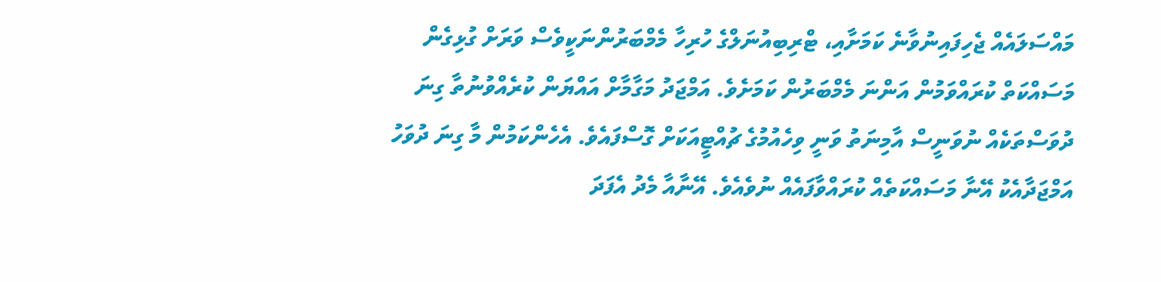މައްސަލައެއް ޖެހިފައިނުވާނެ ކަމަށާއި، ޓްރިބިއުނަލްގެ ހުރިހާ މެމްބަރުންނަކީވެސް ވަރަށް ގުޅިގެން މަސައްކަތް ކުރައްވަމުން އަންނަ މެމްބަރުން ކަމަށެވެ. އަމްޖަދު މަގާމާށް އައްޔަން ކުރެއްވުނުތާ ގިނަ ދުވަސްތަކެއް ނުވަނީސް އާމިނަތު ވަނީ ވިހެއުމުގެ ޗުއްޓީއަކަށް ގޮސްފައެވެ. އެހެންކަމުން މާ ގިނަ ދުވަހު އަމްޖަދާއެކު އޭނާ މަސައްކަތެއް ކުރައްވާފައެއް ނުވެއެވެ. އޭނާއާ މެދު އެފަދަ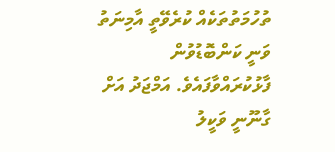ތުހުމަތުތަކެއް ކުރެވޭތީ އާމިނަތު ވަނީ ކަންބޮޑުވުން ފާޅުކުރައްވާފައެވެ. އަމްޖަދު އަށް ގާނޫނީ ވަކީލު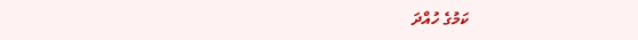ކަމުގެ ހުއްދަ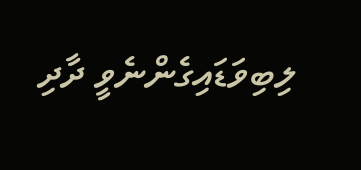ލިބިވަޑައިގެންނެވީ ދާދި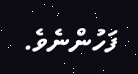ފަހުންނެވެ.